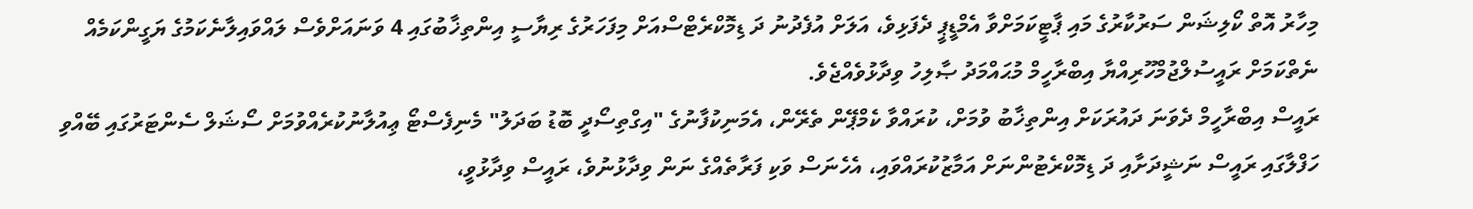މިހާރު އޮތް ކޯލިޝަން ސަރުކާރުގެ މައި ޕާޓީކަމަށްވާ އެމްޑީޕީ ދެފަޅިވެ، އަލަށް އުފެދުނު ދަ ޑިމޮކްރެޓްސްއަށް މިފަހަރުގެ ރިޔާސީ އިންތިޚާބުގައި 4 ވަނައަށްވެސް ލައްވައިލާނެކަމުގެ ޔަގީންކަމެއް ނެތްކަމަށް ރައީސުލްޖުމްހޫރިއްޔާ އިބްރާހީމް މުޙައްމަދު ޞާލިހު ވިދާޅުވެއްޖެވެ.
ރައީސް އިބްރާހީމް ދެވަނަ ދައުރަކަށް އިންތިޚާބު ވުމަށް، ކުރައްވާ ކެމްޕޭން ތެރޭން، އެމަނިކުފާނުގެ "އިގްތިސޯދީ ބޮޑު ބަދަލު" މެނިފެސްޓޯ ޢިއުލާނުކުރެއްވުމަށް ސޯޝަލް ސެންޓަރުގައި ބޭއްވި ހަފްލާގައި ރައީސް ނަޝީދަށާއި ދަ ޑިމޮކްރެޓުންނަށް އަމާޒުކުރައްވައި، އެހެނަސް ވަކި ފަރާތެއްގެ ނަން ވިދާޅުނުވެ، ރައީސް ވިދާޅުވީ،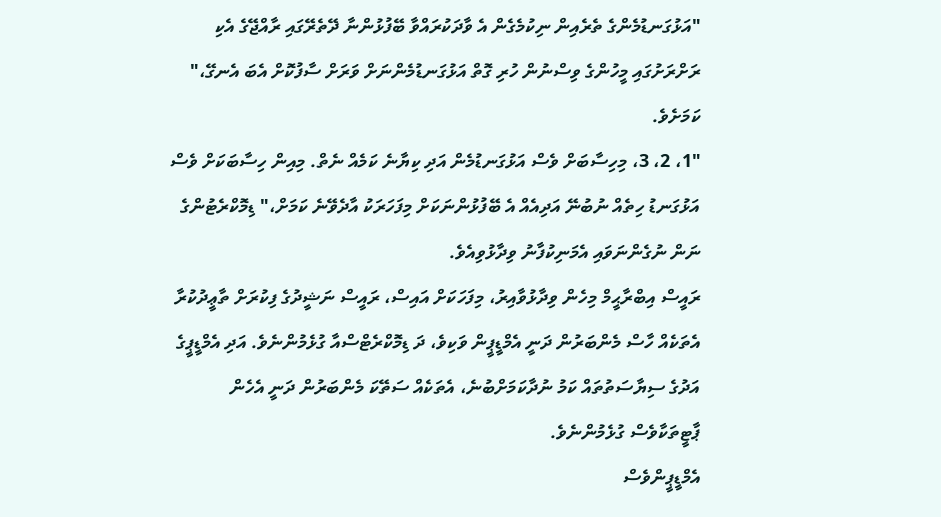"އަޅުގަނޑުމެންގެ ތެރެއިން ނިކުމެގެން އެ ވާދަކުރައްވާ ބޭފުޅުންނާ ދޭތެރޭގައި ރާއްޖޭގެ އެކި ރަށްރަށުގައި މީހުންގެ ވިސްނުން ހުރި ގޮތް އަޅުގަނޑުމެންނަށް ވަރަށް ސާފުކޮށް އެބަ އެނގޭ،" ކަމަށެވެ.
"1، 2، 3، މިހިސާބަށް ވެސް އަޅުގަނޑުމެން އަދި ކިޔާނެ ކަމެއް ނެތް. މިއިން ހިސާބަކަށް ވެސް އަޅުގަނޑު ހިތެއް ނުބުނޭ އަދިއެއް އެ ބޭފުޅުންނަކަށް މިފަހަރަކު އާދެވޭނެ ކަމަށް،" ޑިމޮކްރެޓުންގެ ނަން ނުގެންނަވައި އެމަނިކުފާނު ވިދާޅުވިއެވެ.
ރައީސް އިބްރާޙީމް މިހެން ވިދާޅުވާއިރު، މިފަހަކަށް އައިސް، ރައީސް ނަޝީދުގެ ފިކުރަށް ތާޢީދުކުރާ އެތަކެއް ހާސް މެންބަރުން ދަނީ އެމްޑީޕީން ވަކިވެ، ދަ ޑިމޮކްރެޓްސްއާ ގުޅެމުންނެވެ. އަދި އެމްޑީޕީގެ އަދުގެ ސިޔާސަތުތައް ކަމު ނުދާކަމަށްބުނެ، އެތަކެއް ސަތޭކަ މެންބަރުން ދަނީ އެހެން ޕާޓީތަކާވެސް ގުޅެމުންނެވެ.
އެމްޑީޕީންވެސް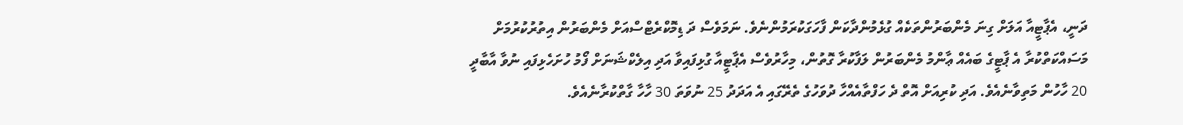ދަނީ، އެޕާޓީއާ އަލަށް ގިނަ މެންބަރުންތަކެއް ގުޅެމުންދާކަން ފާހަގަކުރަމުންނެވެ. ނަމަވެސް ދަ ޑިމޮކްރެޓްސްއަށް މެންބަރުން އިތުރުކުރުމަށް މަސައްކަތްކުރާ އެ ޕާޓީގެ ބައެއް ޢާންމު މެންބަރުން ލަފާކުރާ ގޮތުން، މިހާރުވެސް އެޕާޓީއާ ގުޅިފައިވާ އަދި އިލެކްޝަނަށް ފޯމު ހުށަހެޅިފައި ނުވާ އާބާދީ 20 ހާހުން މަތިވާނެއެވެ. އަދި ކުރިއަށް އޮތް ދެ ހަފްތާއެއްހާ ދުވަހުގެ ތެރޭގައި އެ އަދަދު 25 ނުވަތަ 30 ހާހާ ގާތްކުރާނެއެވެ.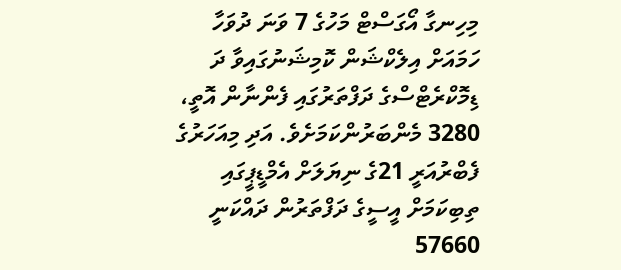މިހިނގާ އޯގަސްޓް މަހުގެ 7 ވަނަ ދުވަހާ ހަމައަށް އިލެކްޝަން ކޮމިޝަނުގައިވާ ދަ ޑިމޮކްރެޓްސްގެ ދަފްތަރުގައި ފެންނާން އޮތީ، 3280 މެންބަރުންކަމަށެވެ. އަދި މިއަހަރުގެ ފެބްރުއަރީ 21ގެ ނިޔަލަށް އެމްޑީޕީގައި ތިބިކަމަށް އީސީގެ ދަފްތަރުން ދައްކަނީ 57660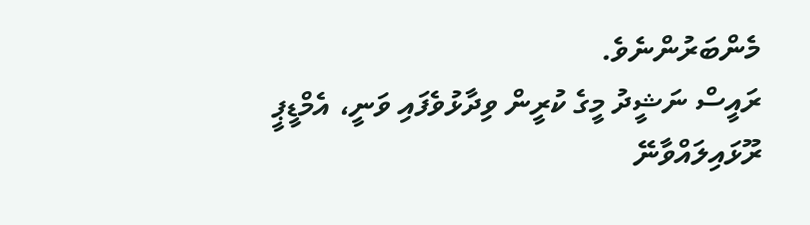މެންބަރުންނެވެ.
ރައީސް ނަޝީދު މީގެ ކުރީން ވިދާޅުވެފައި ވަނީ، އެމްޑީޕީ ރޫޅައިލައްވާނޭ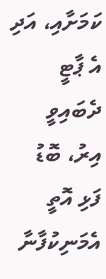ކަމަށާއި، އަދި އެ ޕާޓީ ދެބައިވީ އިރު، ބޮޑު ފަޅި އޮތީ އެމަނިކުފާނާ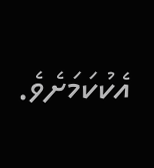އެކުކަމަށެވެ.